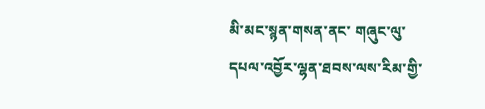མི་མང་སྙན་གསན་ནང་ གཞུང་ལུ་ དཔལ་འབྱོར་ལྷན་ཐབས་ལས་རིམ་གྱི་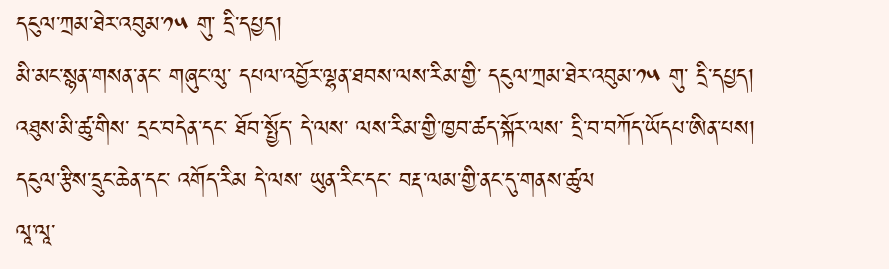དངུལ་ཀྲམ་ཐེར་འབུམ་༡༥ གུ་ དྲི་དཔྱད།
མི་མང་སྙན་གསན་ནང་ གཞུང་ལུ་ དཔལ་འབྱོར་ལྷན་ཐབས་ལས་རིམ་གྱི་ དངུལ་ཀྲམ་ཐེར་འབུམ་༡༥ གུ་ དྲི་དཔྱད།
འཐུས་མི་ཚུ་གིས་ དྲང་བདེན་དང་ ཐོབ་སྤྱོད་ དེ་ལས་ ལས་རིམ་གྱི་ཁྱབ་ཚད་སྐོར་ལས་ དྲི་བ་བཀོད་ཡོདཔ་ཨིན་པས།
དངུལ་རྩིས་དྲུང་ཆེན་དང་ འགོད་རིམ དེ་ལས་ ཡུན་རིང་དང་ བརྡ་ལམ་གྱི་ནང་དུ་གནས་ཚུལ
ལཱ་ལཱ་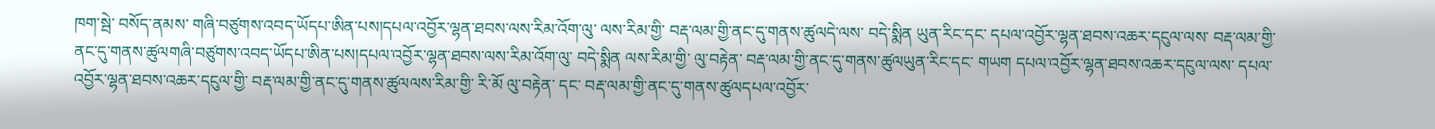ཁག་སྦེ་ བསོད་ནམས་ གཞི་བཙུགས་འབད་ཡོདཔ་ཨིན་པས།དཔལ་འབྱོར་ལྷན་ཐབས་ལས་རིམ་འོག་ལུ་ ལས་རིམ་གྱི་ བརྡ་ལམ་གྱི་ནང་དུ་གནས་ཚུལདེ་ལས་ བདེ་སྨིན ཡུན་རིང་དང་ དཔལ་འབྱོར་ལྷན་ཐབས་འཆར་དངུལ་ལས་ བརྡ་ལམ་གྱི་ནང་དུ་གནས་ཚུལགཞི་བཙུགས་འབད་ཡོདཔ་ཨིན་པས།དཔལ་འབྱོར་ལྷན་ཐབས་ལས་རིམ་འོག་ལུ་ བདེ་སྨིན ལས་རིམ་གྱི་ ལུ་བརྟེན་ བརྡ་ལམ་གྱི་ནང་དུ་གནས་ཚུལཡུན་རིང་དང་ གཡག དཔལ་འབྱོར་ལྷན་ཐབས་འཆར་དངུལ་ལས་ དཔལ་འབྱོར་ལྷན་ཐབས་འཆར་དངུལ་གྱི་ བརྡ་ལམ་གྱི་ནང་དུ་གནས་ཚུལལས་རིམ་གྱི་ རི་མོ ལུ་བརྟེན་ དང་ བརྡ་ལམ་གྱི་ནང་དུ་གནས་ཚུལདཔལ་འབྱོར་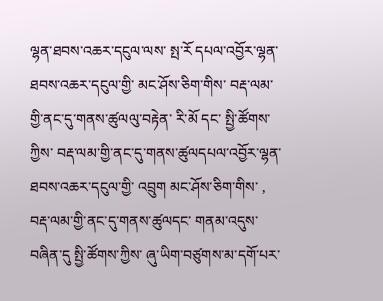ལྷན་ཐབས་འཆར་དངུལ་ལས་ སྤ་རོ དཔལ་འབྱོར་ལྷན་ཐབས་འཆར་དངུལ་གྱི་ མང་ཤོས་ཅིག་གིས་ བརྡ་ལམ་གྱི་ནང་དུ་གནས་ཚུལལུ་བརྟེན་ རི་མོ དང་ སྤྱི་ཚོགས་ཀྱིས་ བརྡ་ལམ་གྱི་ནང་དུ་གནས་ཚུལདཔལ་འབྱོར་ལྷན་ཐབས་འཆར་དངུལ་གྱི་ འབྲུག མང་ཤོས་ཅིག་གིས་ , བརྡ་ལམ་གྱི་ནང་དུ་གནས་ཚུལདང་ གནམ་འདུས་བཞིན་དུ སྤྱི་ཚོགས་ཀྱིས་ ཞུ་ཡིག་བཙུགས་མ་དགོ་པར་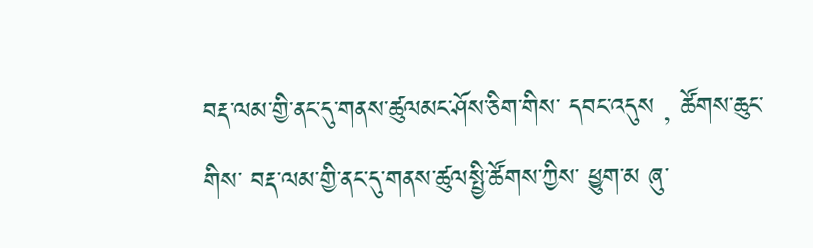བརྡ་ལམ་གྱི་ནང་དུ་གནས་ཚུལམང་ཤོས་ཅིག་གིས་ དབང་འདུས , ཚོགས་ཆུང་གིས་ བརྡ་ལམ་གྱི་ནང་དུ་གནས་ཚུལསྤྱི་ཚོགས་ཀྱིས་ ཕྱུག་མ ཞུ་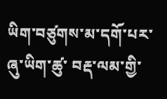ཡིག་བཙུགས་མ་དགོ་པར་ ཞུ་ཡིག་ཚུ་ བརྡ་ལམ་གྱི་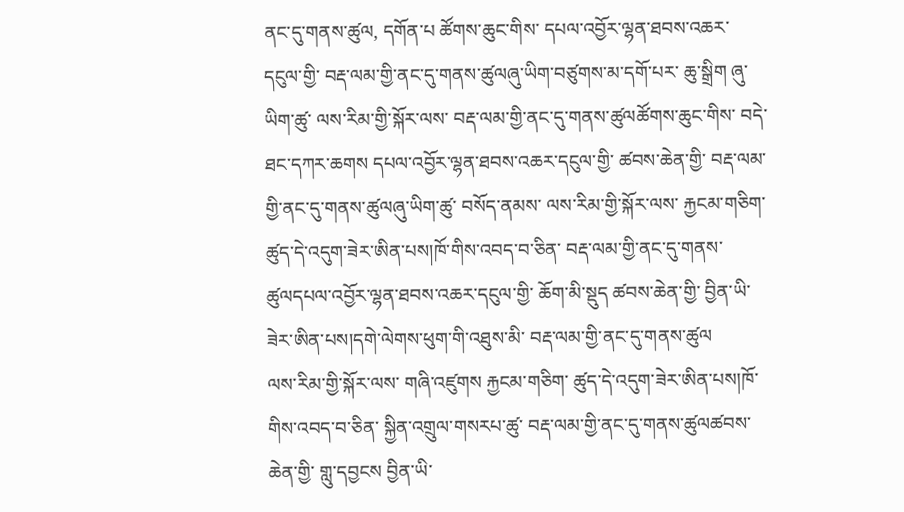ནང་དུ་གནས་ཚུལ, དགོན་པ ཚོགས་ཆུང་གིས་ དཔལ་འབྱོར་ལྷན་ཐབས་འཆར་དངུལ་གྱི་ བརྡ་ལམ་གྱི་ནང་དུ་གནས་ཚུལཞུ་ཡིག་བཙུགས་མ་དགོ་པར་ ཆུ་སྒྲིག ཞུ་ཡིག་ཚུ་ ལས་རིམ་གྱི་སྐོར་ལས་ བརྡ་ལམ་གྱི་ནང་དུ་གནས་ཚུལཚོགས་ཆུང་གིས་ བདེ་ཐང་དཀར་ཆགས དཔལ་འབྱོར་ལྷན་ཐབས་འཆར་དངུལ་གྱི་ ཚབས་ཆེན་གྱི་ བརྡ་ལམ་གྱི་ནང་དུ་གནས་ཚུལཞུ་ཡིག་ཚུ་ བསོད་ནམས་ ལས་རིམ་གྱི་སྐོར་ལས་ རྐྱངམ་གཅིག་ ཚུད་དེ་འདུག་ཟེར་ཨིན་པས།ཁོ་གིས་འབད་བ་ཅིན་ བརྡ་ལམ་གྱི་ནང་དུ་གནས་ཚུལདཔལ་འབྱོར་ལྷན་ཐབས་འཆར་དངུལ་གྱི་ ཆོག་མི་སྡུད ཚབས་ཆེན་གྱི་ བྱིན་ཡི་ཟེར་ཨིན་པས།དགེ་ལེགས་ཕུག་གི་འཐུས་མི་ བརྡ་ལམ་གྱི་ནང་དུ་གནས་ཚུལ
ལས་རིམ་གྱི་སྐོར་ལས་ གཞི་འཛུགས རྐྱངམ་གཅིག་ ཚུད་དེ་འདུག་ཟེར་ཨིན་པས།ཁོ་གིས་འབད་བ་ཅིན་ སྐྱིན་འགྲུལ་གསརཔ་ཚུ་ བརྡ་ལམ་གྱི་ནང་དུ་གནས་ཚུལཚབས་ཆེན་གྱི་ གླུ་དབྱངས བྱིན་ཡི་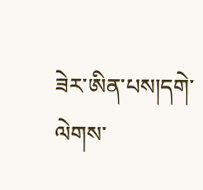ཟེར་ཨིན་པས།དགེ་ལེགས་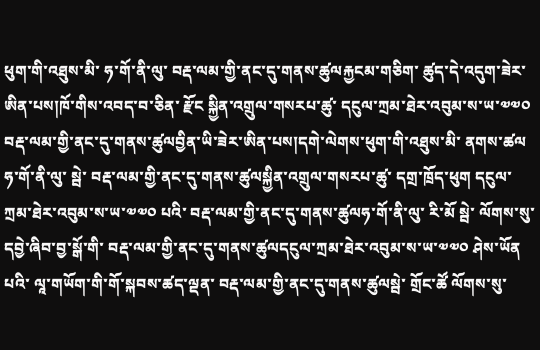ཕུག་གི་འཐུས་མི་ ཧ་གོ་ནི་ལུ་ བརྡ་ལམ་གྱི་ནང་དུ་གནས་ཚུལརྐྱངམ་གཅིག་ ཚུད་དེ་འདུག་ཟེར་ཨིན་པས།ཁོ་གིས་འབད་བ་ཅིན་ རྫོང སྐྱིན་འགྲུལ་གསརཔ་ཚུ་ དངུལ་ཀྲམ་ཐེར་འབུམ་ས་ཡ་༧༧༠ བརྡ་ལམ་གྱི་ནང་དུ་གནས་ཚུལབྱིན་ཡི་ཟེར་ཨིན་པས།དགེ་ལེགས་ཕུག་གི་འཐུས་མི་ ནགས་ཚལ ཧ་གོ་ནི་ལུ་ སྦེ་ བརྡ་ལམ་གྱི་ནང་དུ་གནས་ཚུལསྐྱིན་འགྲུལ་གསརཔ་ཚུ་ དགྲ་ཁྲོད་ཕུག དངུལ་ཀྲམ་ཐེར་འབུམ་ས་ཡ་༧༧༠ པའི་ བརྡ་ལམ་གྱི་ནང་དུ་གནས་ཚུལཧ་གོ་ནི་ལུ་ རི་མོ སྦེ་ ལོགས་སུ་དབྱེ་ཞིབ་བྱ་སྒོ་གི་ བརྡ་ལམ་གྱི་ནང་དུ་གནས་ཚུལདངུལ་ཀྲམ་ཐེར་འབུམ་ས་ཡ་༧༧༠ ཤེས་ཡོན པའི་ ལཱ་གཡོག་གི་གོ་སྐབས་ཚད་ལྡན་ བརྡ་ལམ་གྱི་ནང་དུ་གནས་ཚུལསྦེ་ གྲོང་ཚོ ལོགས་སུ་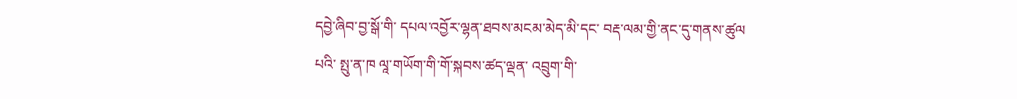དབྱེ་ཞིབ་བྱ་སྒོ་གི་ དཔལ་འབྱོར་ལྷན་ཐབས་མངམ་མེད་མི་དང་ བརྡ་ལམ་གྱི་ནང་དུ་གནས་ཚུལ
པའི་ སྤུ་ན་ཁ ལཱ་གཡོག་གི་གོ་སྐབས་ཚད་ལྡན་ འབྲུག་གི་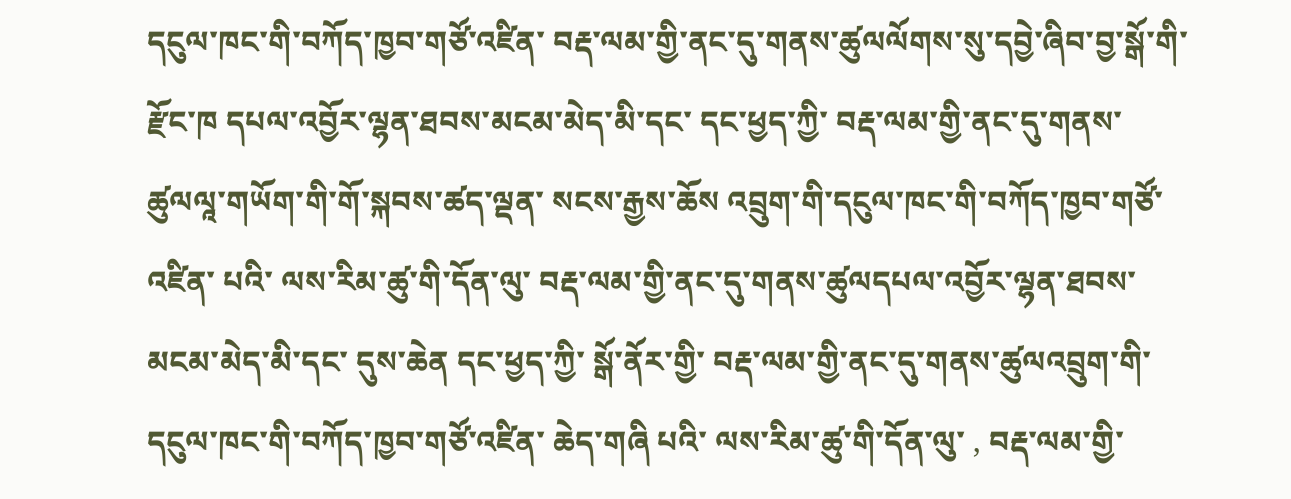དངུལ་ཁང་གི་བཀོད་ཁྱབ་གཙོ་འཛིན་ བརྡ་ལམ་གྱི་ནང་དུ་གནས་ཚུལལོགས་སུ་དབྱེ་ཞིབ་བྱ་སྒོ་གི་ རྫོང་ཁ དཔལ་འབྱོར་ལྷན་ཐབས་མངམ་མེད་མི་དང་ དང་ཕྱད་ཀྱི་ བརྡ་ལམ་གྱི་ནང་དུ་གནས་ཚུལལཱ་གཡོག་གི་གོ་སྐབས་ཚད་ལྡན་ སངས་རྒྱས་ཆོས འབྲུག་གི་དངུལ་ཁང་གི་བཀོད་ཁྱབ་གཙོ་འཛིན་ པའི་ ལས་རིམ་ཚུ་གི་དོན་ལུ་ བརྡ་ལམ་གྱི་ནང་དུ་གནས་ཚུལདཔལ་འབྱོར་ལྷན་ཐབས་མངམ་མེད་མི་དང་ དུས་ཆེན དང་ཕྱད་ཀྱི་ སྒོ་ནོར་གྱི་ བརྡ་ལམ་གྱི་ནང་དུ་གནས་ཚུལའབྲུག་གི་དངུལ་ཁང་གི་བཀོད་ཁྱབ་གཙོ་འཛིན་ ཆེད་གཞི པའི་ ལས་རིམ་ཚུ་གི་དོན་ལུ་ , བརྡ་ལམ་གྱི་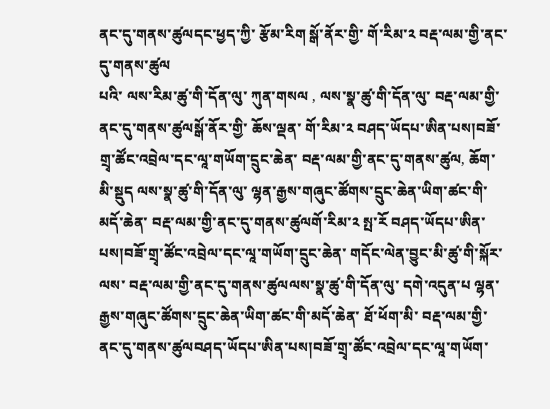ནང་དུ་གནས་ཚུལདང་ཕྱད་ཀྱི་ རྩོམ་རིག སྒོ་ནོར་གྱི་ གོ་རིམ་༢ བརྡ་ལམ་གྱི་ནང་དུ་གནས་ཚུལ
པའི་ ལས་རིམ་ཚུ་གི་དོན་ལུ་ ཀུན་གསལ , ལས་སྣ་ཚུ་གི་དོན་ལུ་ བརྡ་ལམ་གྱི་ནང་དུ་གནས་ཚུལསྒོ་ནོར་གྱི་ ཆོས་ལྡན་ གོ་རིམ་༢ བཤད་ཡོདཔ་ཨིན་པས།བཟོ་གྲྭ་ཚོང་འབྲེལ་དང་ལཱ་གཡོག་དྲུང་ཆེན་ བརྡ་ལམ་གྱི་ནང་དུ་གནས་ཚུལ, ཆོག་མི་སྡུད ལས་སྣ་ཚུ་གི་དོན་ལུ་ ལྷན་རྒྱས་གཞུང་ཚོགས་དྲུང་ཆེན་ཡིག་ཚང་གི་མདོ་ཆེན་ བརྡ་ལམ་གྱི་ནང་དུ་གནས་ཚུལགོ་རིམ་༢ སྤ་རོ བཤད་ཡོདཔ་ཨིན་པས།བཟོ་གྲྭ་ཚོང་འབྲེལ་དང་ལཱ་གཡོག་དྲུང་ཆེན་ གདོང་ལེན་བྱུང་མི་ཚུ་གི་སྐོར་ལས་ བརྡ་ལམ་གྱི་ནང་དུ་གནས་ཚུལལས་སྣ་ཚུ་གི་དོན་ལུ་ དགེ་འདུན་པ ལྷན་རྒྱས་གཞུང་ཚོགས་དྲུང་ཆེན་ཡིག་ཚང་གི་མདོ་ཆེན་ ཐོ་ཕོག་མི་ བརྡ་ལམ་གྱི་ནང་དུ་གནས་ཚུལབཤད་ཡོདཔ་ཨིན་པས།བཟོ་གྲྭ་ཚོང་འབྲེལ་དང་ལཱ་གཡོག་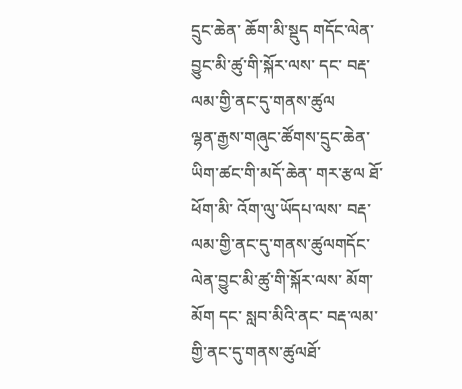དྲུང་ཆེན་ ཆོག་མི་སྡུད གདོང་ལེན་བྱུང་མི་ཚུ་གི་སྐོར་ལས་ དང་ བརྡ་ལམ་གྱི་ནང་དུ་གནས་ཚུལ
ལྷན་རྒྱས་གཞུང་ཚོགས་དྲུང་ཆེན་ཡིག་ཚང་གི་མདོ་ཆེན་ གར་རྩལ ཐོ་ཕོག་མི་ འོག་ལུ་ཡོདཔ་ལས་ བརྡ་ལམ་གྱི་ནང་དུ་གནས་ཚུལགདོང་ལེན་བྱུང་མི་ཚུ་གི་སྐོར་ལས་ མོག་མོག དང་ སླབ་མིའི་ནང་ བརྡ་ལམ་གྱི་ནང་དུ་གནས་ཚུལཐོ་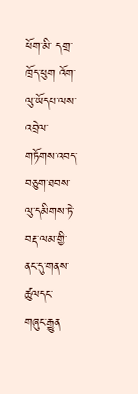ཕོག་མི་ དགྲ་ཁྲོད་ཕུག འོག་ལུ་ཡོདཔ་ལས་ འབྲེལ་གཏོགས་འབད་བཅུག་ཐབས་ལུ་དམིགས་ཏེ་ བརྡ་ལམ་གྱི་ནང་དུ་གནས་ཚུལདང་ གཞུང་རྒྱུན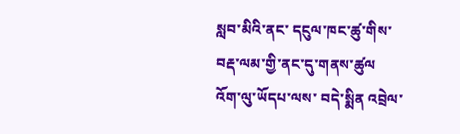སླབ་མིའི་ནང་ དངུལ་ཁང་ཚུ་གིས་ བརྡ་ལམ་གྱི་ནང་དུ་གནས་ཚུལ
འོག་ལུ་ཡོདཔ་ལས་ བདེ་སྨིན འབྲེལ་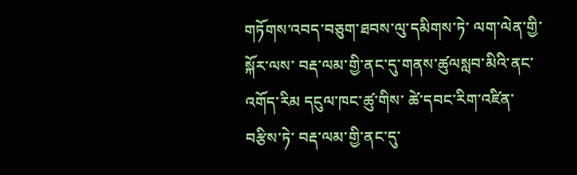གཏོགས་འབད་བཅུག་ཐབས་ལུ་དམིགས་ཏེ་ ལག་ལེན་གྱི་སྐོར་ལས་ བརྡ་ལམ་གྱི་ནང་དུ་གནས་ཚུལསླབ་མིའི་ནང་ འགོད་རིམ དངུལ་ཁང་ཚུ་གིས་ ཚེ་དབང་རིག་འཛིན་བརྩིས་ཏེ་ བརྡ་ལམ་གྱི་ནང་དུ་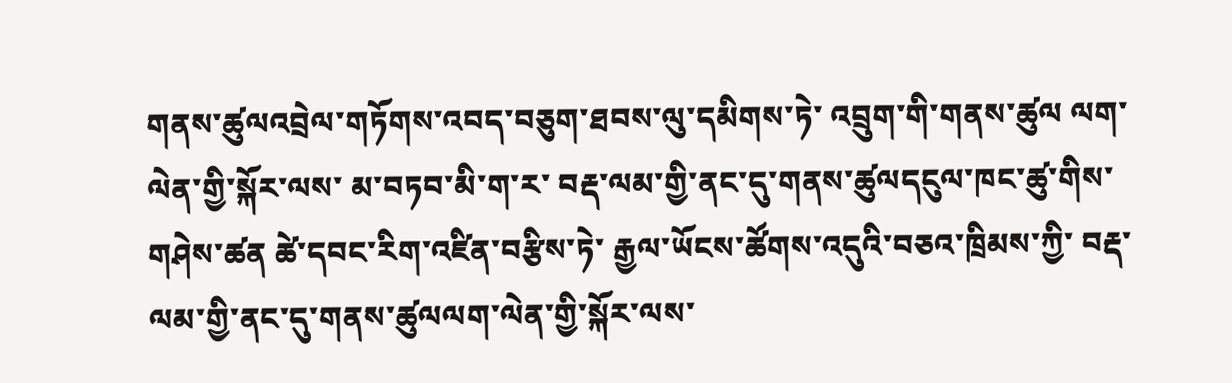གནས་ཚུལའབྲེལ་གཏོགས་འབད་བཅུག་ཐབས་ལུ་དམིགས་ཏེ་ འབྲུག་གི་གནས་ཚུལ ལག་ལེན་གྱི་སྐོར་ལས་ མ་བཏབ་མི་ག་ར་ བརྡ་ལམ་གྱི་ནང་དུ་གནས་ཚུལདངུལ་ཁང་ཚུ་གིས་ གཤེས་ཚན ཚེ་དབང་རིག་འཛིན་བརྩིས་ཏེ་ རྒྱལ་ཡོངས་ཚོགས་འདུའི་བཅའ་ཁྲིམས་ཀྱི་ བརྡ་ལམ་གྱི་ནང་དུ་གནས་ཚུལལག་ལེན་གྱི་སྐོར་ལས་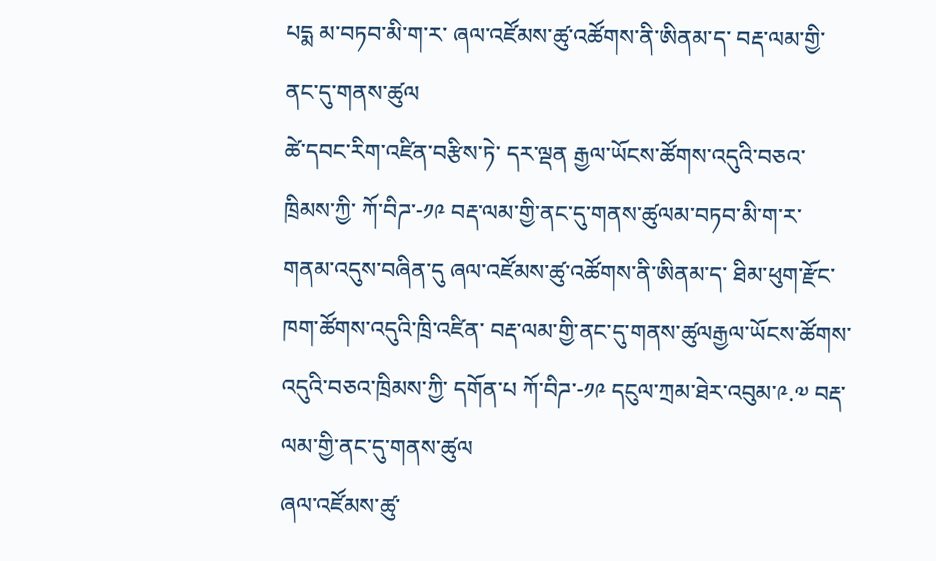པདྨ མ་བཏབ་མི་ག་ར་ ཞལ་འཛོམས་ཚུ་འཚོགས་ནི་ཨིནམ་ད་ བརྡ་ལམ་གྱི་ནང་དུ་གནས་ཚུལ
ཚེ་དབང་རིག་འཛིན་བརྩིས་ཏེ་ དར་ལྡན རྒྱལ་ཡོངས་ཚོགས་འདུའི་བཅའ་ཁྲིམས་ཀྱི་ ཀོ་བིཌ་-༡༩ བརྡ་ལམ་གྱི་ནང་དུ་གནས་ཚུལམ་བཏབ་མི་ག་ར་ གནམ་འདུས་བཞིན་དུ ཞལ་འཛོམས་ཚུ་འཚོགས་ནི་ཨིནམ་ད་ ཐིམ་ཕུག་རྫོང་ཁག་ཚོགས་འདུའི་ཁྲི་འཛིན་ བརྡ་ལམ་གྱི་ནང་དུ་གནས་ཚུལརྒྱལ་ཡོངས་ཚོགས་འདུའི་བཅའ་ཁྲིམས་ཀྱི་ དགོན་པ ཀོ་བིཌ་-༡༩ དངུལ་ཀྲམ་ཐེར་འབུམ་༩.༧ བརྡ་ལམ་གྱི་ནང་དུ་གནས་ཚུལ
ཞལ་འཛོམས་ཚུ་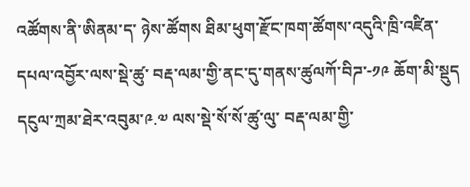འཚོགས་ནི་ཨིནམ་ད་ ཉེས་ཚོགས ཐིམ་ཕུག་རྫོང་ཁག་ཚོགས་འདུའི་ཁྲི་འཛིན་ དཔལ་འབྱོར་ལས་སྡེ་ཚུ་ བརྡ་ལམ་གྱི་ནང་དུ་གནས་ཚུལཀོ་བིཌ་-༡༩ ཆོག་མི་སྡུད དངུལ་ཀྲམ་ཐེར་འབུམ་༩.༧ ལས་སྡེ་སོ་སོ་ཚུ་ལུ་ བརྡ་ལམ་གྱི་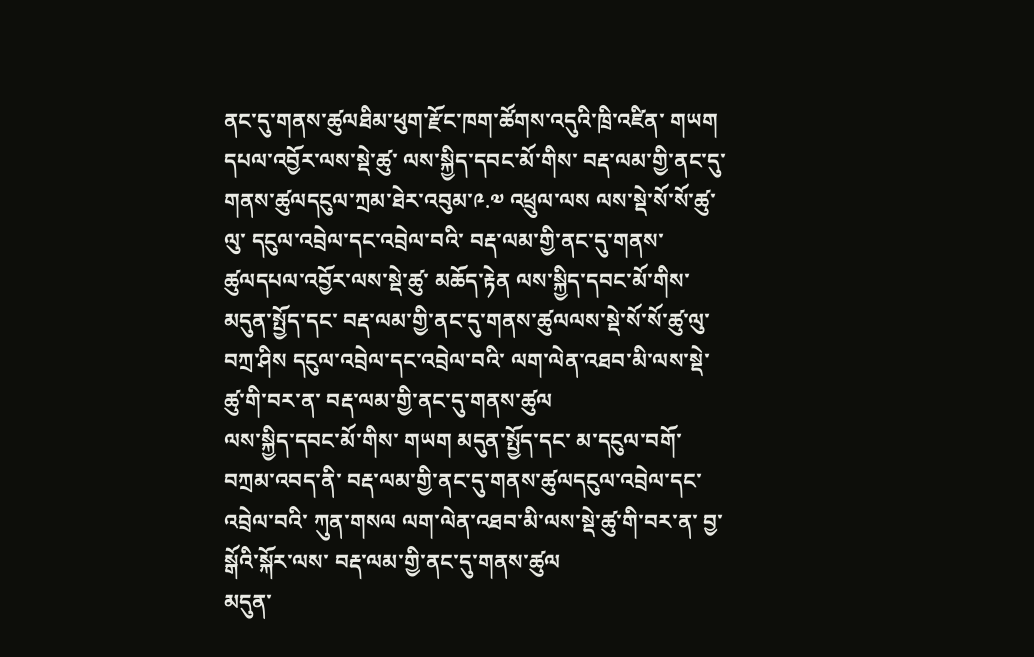ནང་དུ་གནས་ཚུལཐིམ་ཕུག་རྫོང་ཁག་ཚོགས་འདུའི་ཁྲི་འཛིན་ གཡག དཔལ་འབྱོར་ལས་སྡེ་ཚུ་ ལས་སྐྱིད་དབང་མོ་གིས་ བརྡ་ལམ་གྱི་ནང་དུ་གནས་ཚུལདངུལ་ཀྲམ་ཐེར་འབུམ་༩.༧ འཕྲུལ་ལས ལས་སྡེ་སོ་སོ་ཚུ་ལུ་ དངུལ་འབྲེལ་དང་འབྲེལ་བའི་ བརྡ་ལམ་གྱི་ནང་དུ་གནས་ཚུལདཔལ་འབྱོར་ལས་སྡེ་ཚུ་ མཆོད་རྟེན ལས་སྐྱིད་དབང་མོ་གིས་ མདུན་སྤྱོད་དང་ བརྡ་ལམ་གྱི་ནང་དུ་གནས་ཚུལལས་སྡེ་སོ་སོ་ཚུ་ལུ་ བཀྲ་ཤིས དངུལ་འབྲེལ་དང་འབྲེལ་བའི་ ལག་ལེན་འཐབ་མི་ལས་སྡེ་ཚུ་གི་བར་ན་ བརྡ་ལམ་གྱི་ནང་དུ་གནས་ཚུལ
ལས་སྐྱིད་དབང་མོ་གིས་ གཡག མདུན་སྤྱོད་དང་ མ་དངུལ་བགོ་བཀྲམ་འབད་ནི་ བརྡ་ལམ་གྱི་ནང་དུ་གནས་ཚུལདངུལ་འབྲེལ་དང་འབྲེལ་བའི་ ཀུན་གསལ ལག་ལེན་འཐབ་མི་ལས་སྡེ་ཚུ་གི་བར་ན་ བྱ་སྒོའི་སྐོར་ལས་ བརྡ་ལམ་གྱི་ནང་དུ་གནས་ཚུལ
མདུན་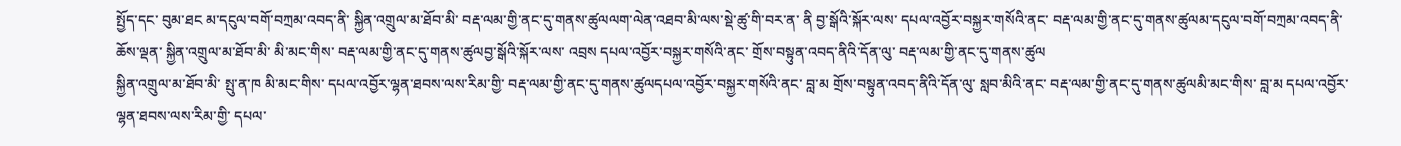སྤྱོད་དང་ བུམ་ཐང མ་དངུལ་བགོ་བཀྲམ་འབད་ནི་ སྐྱིན་འགྲུལ་མ་ཐོབ་མི་ བརྡ་ལམ་གྱི་ནང་དུ་གནས་ཚུལལག་ལེན་འཐབ་མི་ལས་སྡེ་ཚུ་གི་བར་ན་ ནི བྱ་སྒོའི་སྐོར་ལས་ དཔལ་འབྱོར་བསྐྱར་གསོའི་ནང་ བརྡ་ལམ་གྱི་ནང་དུ་གནས་ཚུལམ་དངུལ་བགོ་བཀྲམ་འབད་ནི་ ཆོས་ལྡན་ སྐྱིན་འགྲུལ་མ་ཐོབ་མི་ མི་མང་གིས་ བརྡ་ལམ་གྱི་ནང་དུ་གནས་ཚུལབྱ་སྒོའི་སྐོར་ལས་ འབྲས དཔལ་འབྱོར་བསྐྱར་གསོའི་ནང་ གྲོས་བསྟུན་འབད་ནིའི་དོན་ལུ་ བརྡ་ལམ་གྱི་ནང་དུ་གནས་ཚུལ
སྐྱིན་འགྲུལ་མ་ཐོབ་མི་ སྤུ་ན་ཁ མི་མང་གིས་ དཔལ་འབྱོར་ལྷན་ཐབས་ལས་རིམ་གྱི་ བརྡ་ལམ་གྱི་ནང་དུ་གནས་ཚུལདཔལ་འབྱོར་བསྐྱར་གསོའི་ནང་ བླ་མ གྲོས་བསྟུན་འབད་ནིའི་དོན་ལུ་ སླབ་མིའི་ནང་ བརྡ་ལམ་གྱི་ནང་དུ་གནས་ཚུལམི་མང་གིས་ བླ་མ དཔལ་འབྱོར་ལྷན་ཐབས་ལས་རིམ་གྱི་ དཔལ་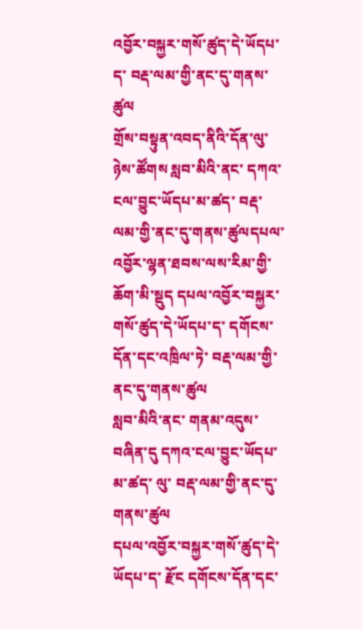འབྱོར་བསྐྱར་གསོ་ཚུད་དེ་ཡོདཔ་ད་ བརྡ་ལམ་གྱི་ནང་དུ་གནས་ཚུལ
གྲོས་བསྟུན་འབད་ནིའི་དོན་ལུ་ ཉེས་ཚོགས སླབ་མིའི་ནང་ དཀའ་ངལ་བྱུང་ཡོདཔ་མ་ཚད་ བརྡ་ལམ་གྱི་ནང་དུ་གནས་ཚུལདཔལ་འབྱོར་ལྷན་ཐབས་ལས་རིམ་གྱི་ ཆོག་མི་སྡུད དཔལ་འབྱོར་བསྐྱར་གསོ་ཚུད་དེ་ཡོདཔ་ད་ དགོངས་དོན་དང་འཁྲིལ་ཏེ་ བརྡ་ལམ་གྱི་ནང་དུ་གནས་ཚུལ
སླབ་མིའི་ནང་ གནམ་འདུས་བཞིན་དུ དཀའ་ངལ་བྱུང་ཡོདཔ་མ་ཚད་ ལུ་ བརྡ་ལམ་གྱི་ནང་དུ་གནས་ཚུལ
དཔལ་འབྱོར་བསྐྱར་གསོ་ཚུད་དེ་ཡོདཔ་ད་ རྫོང དགོངས་དོན་དང་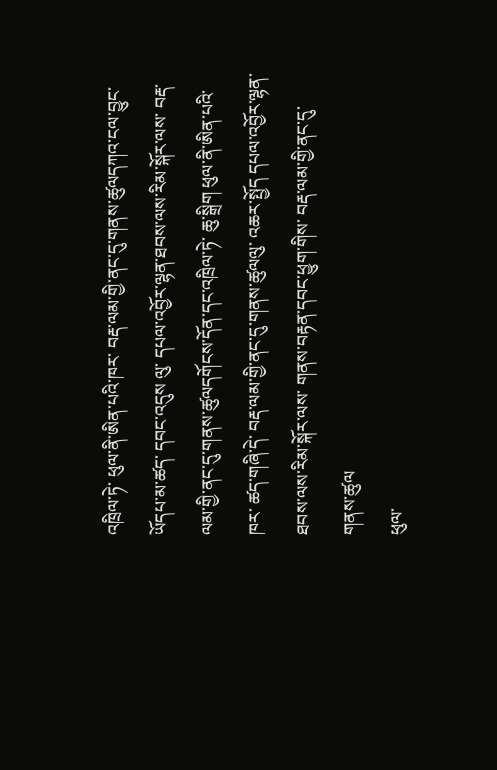འཁྲིལ་ཏེ་ ཕུལ་ནི་ཨིན་པའི་ཁར་ བརྡ་ལམ་གྱི་ནང་དུ་གནས་ཚུལདཀའ་ངལ་བྱུང་ཡོདཔ་མ་ཚད་ དབང་འདུས ལུ་ དཔལ་འབྱོར་ལྷན་ཐབས་ལས་རིམ་སྐོར་ལས་ བརྡ་ལམ་གྱི་ནང་དུ་གནས་ཚུལདགོངས་དོན་དང་འཁྲིལ་ཏེ་ ཆུ་སྒྲིག ཕུལ་ནི་ཨིན་པའི་ཁར་ ཚད་གཞི་དེ་ བརྡ་ལམ་གྱི་ནང་དུ་གནས་ཚུལལུ་ འཆར་སྤྱོད དཔལ་འབྱོར་ལྷན་ཐབས་ལས་རིམ་སྐོར་ལས་ གནས་བརྟན་དབང་ཕྱུག་གིས་ བརྡ་ལམ་གྱི་ནང་དུ་གནས་ཚུལ
ཕུལ་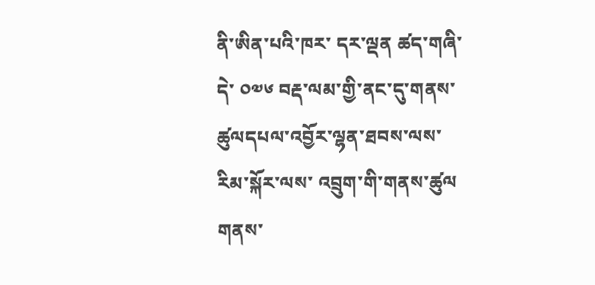ནི་ཨིན་པའི་ཁར་ དར་ལྡན ཚད་གཞི་དེ་ ༠༧༦ བརྡ་ལམ་གྱི་ནང་དུ་གནས་ཚུལདཔལ་འབྱོར་ལྷན་ཐབས་ལས་རིམ་སྐོར་ལས་ འབྲུག་གི་གནས་ཚུལ གནས་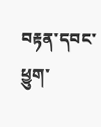བརྟན་དབང་ཕྱུག་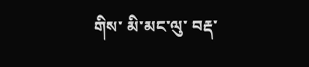གིས་ མི་མང་ལུ་ བརྡ་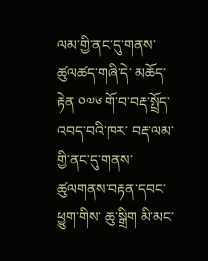ལམ་གྱི་ནང་དུ་གནས་ཚུལཚད་གཞི་དེ་ མཆོད་རྟེན ༠༧༦ གོ་བ་བརྡ་སྤྲོད་འབད་བའི་ཁར་ བརྡ་ལམ་གྱི་ནང་དུ་གནས་ཚུལགནས་བརྟན་དབང་ཕྱུག་གིས་ ཆུ་སྒྲིག མི་མང་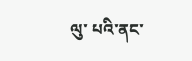ལུ་ པའི་ནང་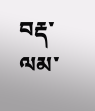བརྡ་ལམ་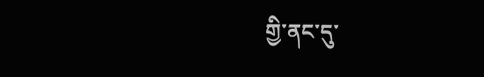གྱི་ནང་དུ་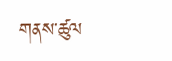གནས་ཚུལ